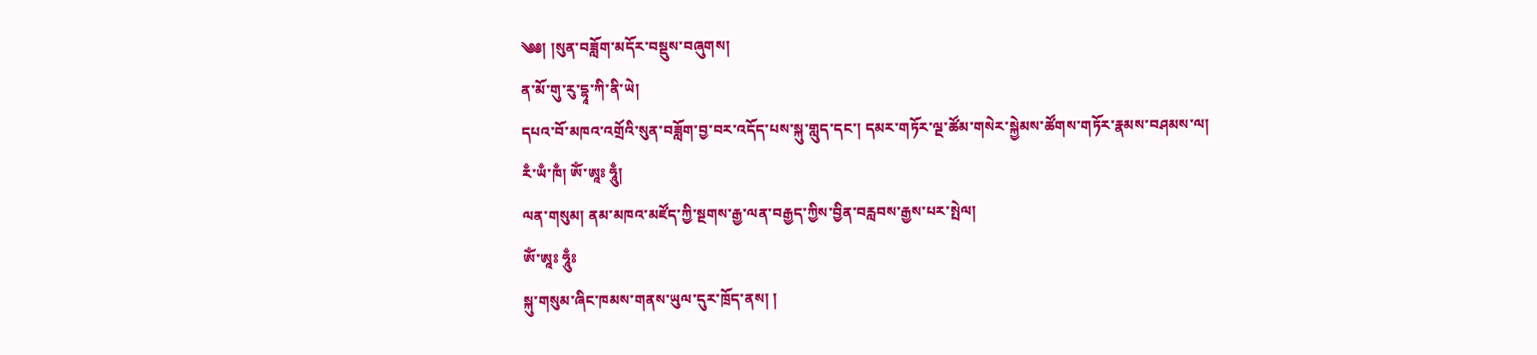༄༅། །སུན་བཟློག་མདོར་བསྡུས་བཞུགས།
ན་མོ་གུ་རུ་དྷཱ་ཀི་ནི་ཡེ།
དཔའ་བོ་མཁའ་འགྲོའི་སུན་བཟློག་བྱ་བར་འདོད་པས་སྐུ་གླུད་དང་། དམར་གཏོར་ལྔ་ཚོམ་གསེར་སྐྱེམས་ཚོགས་གཏོར་རྣམས་བཤམས་ལ།
རྃ་ཡྃ་ཁྃ། ཨོཾ་ཨཱཿ ཧཱུྃ།
ལན་གསུམ། ནམ་མཁའ་མཛོད་ཀྱི་སྔགས་རྒྱ་ལན་བརྒྱད་ཀྱིས་བྱིན་བརླབས་རྒྱས་པར་སྤེལ།
ཨོཾ་ཨཱཿ ཧཱུྃཿ
སྐུ་གསུམ་ཞིང་ཁམས་གནས་ཡུལ་དུར་ཁྲོད་ནས། །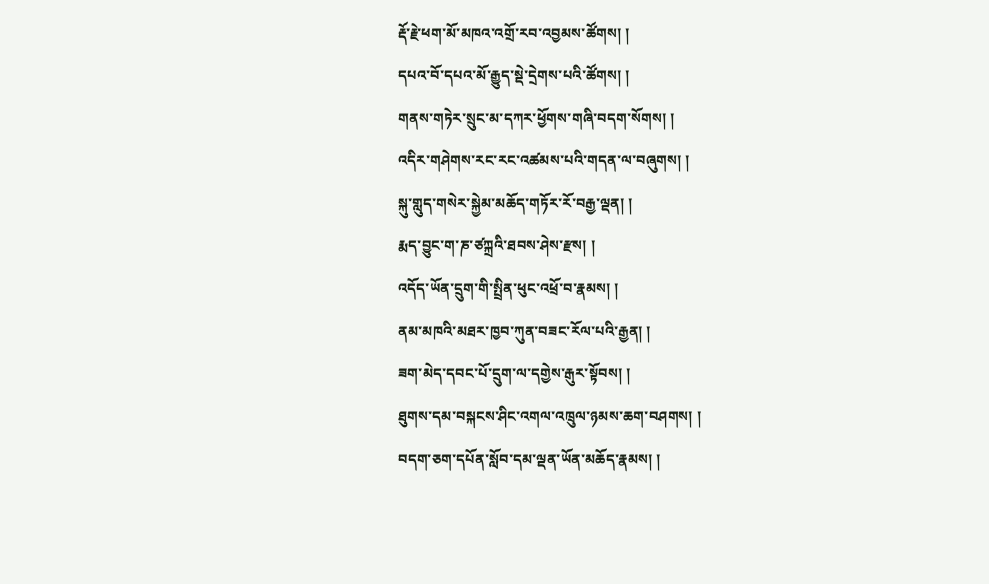རྡོ་རྗེ་ཕག་མོ་མཁའ་འགྲོ་རབ་འབྱམས་ཚོགས། །
དཔའ་བོ་དཔའ་མོ་རྒྱུད་སྡེ་དྲེགས་པའི་ཚོགས། །
གནས་གཏེར་སྲུང་མ་དཀར་ཕྱོགས་གཞི་བདག་སོགས། །
འདིར་གཤེགས་རང་རང་འཚམས་པའི་གདན་ལ་བཞུགས། །
སྐུ་གླུད་གསེར་སྐྱེམ་མཆོད་གཏོར་རོ་བརྒྱ་ལྡན། །
རྨད་བྱུང་ག་ཎ་ཙཀྐྲའི་ཐབས་ཤེས་རྫས། །
འདོད་ཡོན་དྲུག་གི་སྤྲིན་ཕུང་འཕྲོ་བ་རྣམས། །
ནམ་མཁའི་མཐར་ཁྱབ་ཀུན་བཟང་རོལ་པའི་རྒྱན། །
ཟག་མེད་དབང་པོ་དྲུག་ལ་དགྱེས་རྒུར་སྟོབས། །
ཐུགས་དམ་བསྐངས་ཤིང་འགལ་འཁྲུལ་ཉམས་ཆག་བཤགས། །
བདག་ཅག་དཔོན་སློབ་དམ་ལྡན་ཡོན་མཆོད་རྣམས། །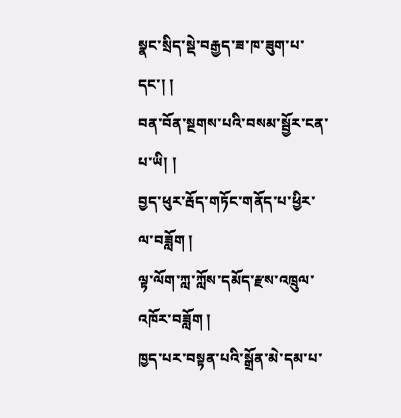སྣང་སྲིད་སྡེ་བརྒྱད་ཟ་ཁ་ཟུག་པ་དང་། །
བན་བོན་སྔགས་པའི་བསམ་སྦྱོར་ངན་པ་ཡི། །
བྱད་ཕུར་རྦོད་གཏོང་གནོད་པ་ཕྱིར་ལ་བཟློག །
ལྟ་ལོག་ཀླ་ཀློས་དམོད་རྫས་འཁྲུལ་འཁོར་བཟློག །
ཁྱད་པར་བསྟན་པའི་སྒྲོན་མེ་དམ་པ་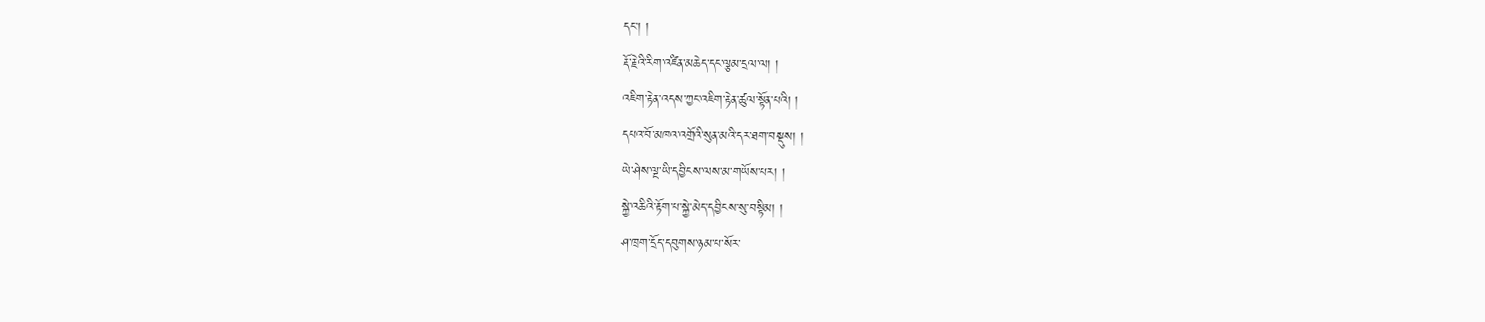དང་། །
རྡོ་རྗེའི་རིག་འཛིན་མཆེད་དང་ལྕམ་དྲལ་ལ། །
འཇིག་རྟེན་འདས་ཀྱང་འཇིག་རྟེན་ཚུལ་སྟོན་པའི། །
དཔའ་བོ་མཁའ་འགྲོའི་སུན་མའི་དར་ཐག་བསྡུས། །
ཡེ་ཤེས་ལྔ་ཡི་དབྱིངས་ལས་མ་གཡོས་པར། །
སྐྱེ་འཆིའི་རྟོག་པ་སྐྱེ་མེད་དབྱིངས་སུ་བསྟིམ། །
ཤ་ཁྲག་དྲོད་དབུགས་ཉམ་པ་སོར་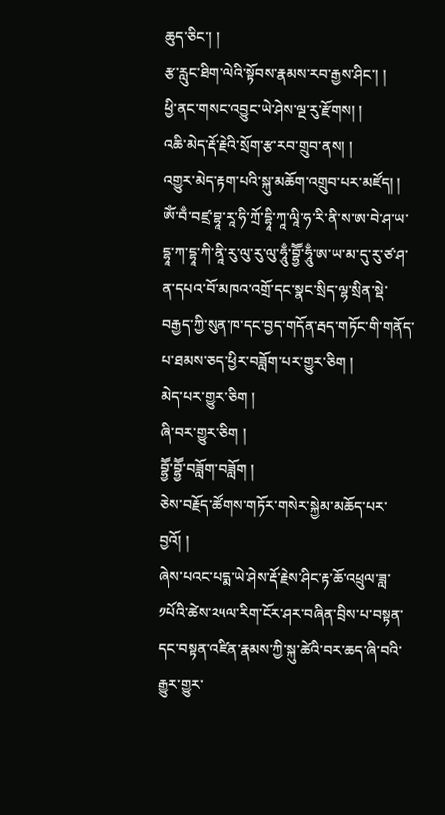ཆུད་ཅིང་། །
རྩ་རླུང་ཐིག་ལེའི་སྟོབས་རྣམས་རབ་རྒྱས་ཤིང་། །
ཕྱི་ནང་གསང་འབྱུང་ཡེ་ཤེས་ལྔ་རུ་རྫོགས། །
འཆི་མེད་རྡོ་རྗེའི་སྲོག་རྩ་རབ་གྲུབ་ནས། །
འགྱུར་མེད་རྟག་པའི་སྐུ་མཆོག་འགྲུབ་པར་མཛོད། །
ཨོཾ་བྃ་བཛྲ་བྷཱ་རཱ་ཧི་ཀྲོ་དྷཱི་ཀཱ་ལཱི་ཧ་རི་ནི་ས་ཨ་བེ་ཤ་ཡ་དྷཱ་ཀ་དྷཱ་ཀི་ནཱི་རུ་ལུ་རུ་ལུ་ཧཱུྃ་བྷྱཽ་ཧཱུྃ་ཨ་ཡ་མ་དུ་རུ་ཙ་ཤ་ན་དཔའ་བོ་མཁའ་འགྲོ་དང་སྣང་སྲིད་ལྷ་སྲིན་སྡེ་བརྒྱད་ཀྱི་སུན་ཁ་དང་བྱད་གདོན་རྦད་གཏོང་གི་གནོད་པ་ཐམས་ཅད་ཕྱིར་བཟློག་པར་གྱུར་ཅིག །
མེད་པར་གྱུར་ཅིག །
ཞི་བར་གྱུར་ཅིག །
བྷྱཽ་བྷྱཽ་བཟློག་བཟློག །
ཅེས་བརྗོད་ཚོགས་གཏོར་གསེར་སྐྱེམ་མཆོད་པར་བྱའོ། །
ཞེས་པའང་པདྨ་ཡེ་ཤེས་རྡོ་རྗེས་ཤིང་རྟ་ཆོ་འཕྲུལ་ཟླ་༡པོའི་ཚེས་༢༥ལ་རིག་ངོར་ཤར་བཞིན་བྲིས་པ་བསྟན་དང་བསྟན་འཛིན་རྣམས་ཀྱི་སྐུ་ཚེའི་བར་ཆད་ཞི་བའི་རྒྱུར་གྱུར་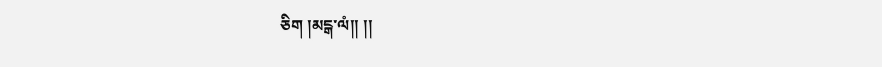ཅིག །མངྒ་ལཾ།། །།